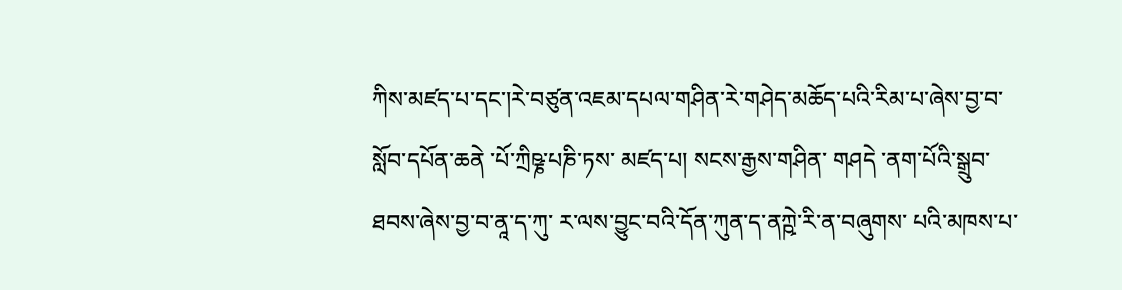ཀིས་མཛད་པ་དང་།རེ་བཙུན་འཇམ་དཔལ་གཤིན་རེ་གཤེད་མཆོད་པའི་རིམ་པ་ཞེས་བྱ་བ་སློབ་དཔོན་ཆནེ ་པོ་ཀྲིཥྞ་པཎི་ཏས་ མཛད་པ། སངས་རྒྱས་གཤིན་ གཤདེ ་ནག་པོའི་སྒྲུབ་ཐབས་ཞེས་བྱ་བ་ནཱ་ད་ཀུ་ ར་ལས་བྱུང་བའི་དོན་ཀུན་ད་ནཀྵེ་རི་ན་བཞུགས་ པའི་མཁས་པ་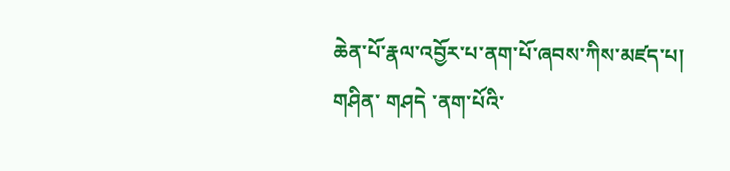ཆེན་པོ་རྣལ་འབྱོར་པ་ནག་པོ་ཞབས་ཀིས་མཛད་པ། གཤིན་ གཤདེ ་ནག་པོའི་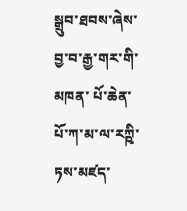སྒྲུབ་ཐབས་ཞེས་བྱ་བ་རྒྱ་གར་གི་མཁན་ པོ་ཆེན་པོ་ཀ་མ་ལ་རཀྵི་ཏས་མཛད་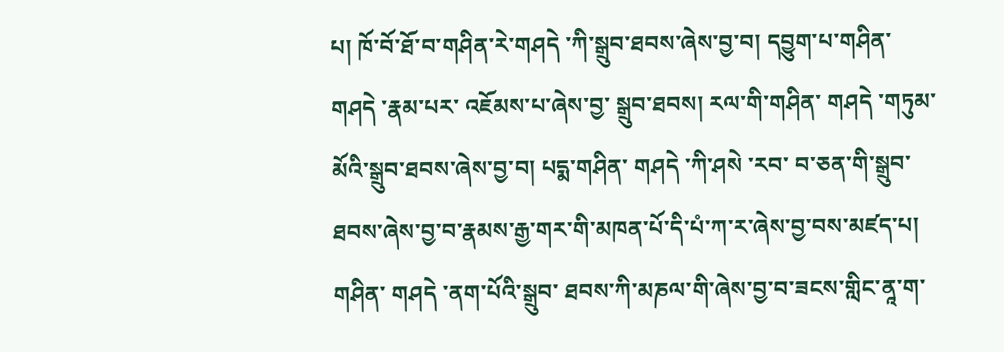པ། ཁོ་བོ་ཐོ་བ་གཤིན་རེ་གཤདེ ་ཀི་སྒྲུབ་ཐབས་ཞེས་བྱ་བ། དབྱུག་པ་གཤིན་ གཤདེ ་རྣམ་པར་ འཇོམས་པ་ཞེས་བྱ་ སྒྲུབ་ཐབས། རལ་གི་གཤིན་ གཤདེ ་གཏུམ་མོའི་སྒྲུབ་ཐབས་ཞེས་བྱ་བ། པདྨ་གཤིན་ གཤདེ ་ཀི་ཤསེ ་རབ་ བ་ཅན་གི་སྒྲུབ་ཐབས་ཞེས་བྱ་བ་རྣམས་རྒྱ་གར་གི་མཁན་པོ་དི་པཾ་ཀ་ར་ཞེས་བྱ་བས་མཛད་པ། གཤིན་ གཤདེ ་ནག་པོའི་སྒྲུབ་ ཐབས་ཀི་མཎལ་གི་ཞེས་བྱ་བ་ཟངས་གླིང་ནཱ་ག་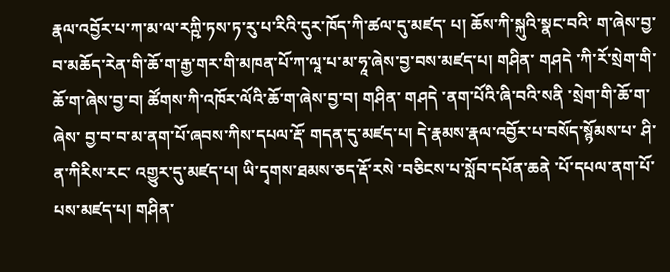རྣལ་འབྱོར་པ་ཀ་མ་ལ་རཀྵི་ཏས་ཏ་རུ་པ་རིའི་དུར་ཁོད་ཀི་ཚལ་དུ་མཛད་ པ། ཆོས་ཀི་སྐུའི་སྣང་བའི་ ག་ཞེས་བྱ་བ་མཆོད་རེན་གི་ཆོ་ག་རྒྱ་གར་གི་མཁན་པོ་ཀ་ལཱ་པ་མ་ཧཱ་ཞེས་བྱ་བས་མཛད་པ། གཤིན་ གཤདེ ་ཀི་རོ་སྲེག་གི་ཆོ་ག་ཞེས་བྱ་བ། ཚོགས་ཀི་འཁོར་ལོའི་ཆོ་ག་ཞེས་བྱ་བ། གཤིན་ གཤདེ ་ནག་པོའི་ཞི་བའི་སནི ་སྲེག་གི་ཆོ་ག་ཞེས་ བྱ་བ་བ་མ་ནག་པོ་ཞབས་ཀིས་དཔལ་རྡོ་ གདན་དུ་མཛད་པ། དེ་རྣམས་རྣལ་འབྱོར་པ་བསོད་སྙོམས་པ་ ཤི་ ན་ཀིརིས་རང་ འགྱུར་དུ་མཛད་པ། ཡི་དྭགས་ཐམས་ཅད་རྡོ་རསེ ་བཅིངས་པ་སློབ་དཔོན་ཆནེ ་པོ་དཔལ་ནག་པོ་པས་མཛད་པ། གཤིན་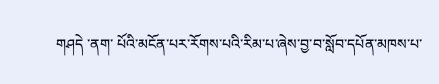གཤདེ ་ནག་ པོའི་མངོན་པར་རོགས་པའི་རིམ་པ་ཞེས་བྱ་བ་སློབ་དཔོན་མཁས་པ་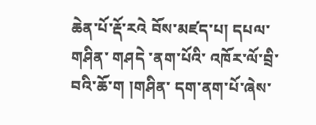ཆེན་པོ་རྡོ་རའེ བོས་མཛད་པ། དཔལ་གཤིན་ གཤདེ ་ནག་པོའི་ འཁོར་ལོ་བྲི་བའི་ཆོ་ག །གཤིན་ དག་ནག་པོ་ཞེས་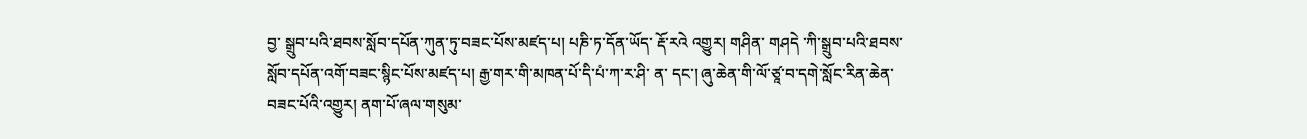བྱ་ སྒྲུབ་པའི་ཐབས་སློབ་དཔོན་ཀུན་ཏུ་བཟང་པོས་མཛད་པ། པཎི་ཏ་དོན་ཡོད་ རྡོ་རའེ འགྱུར། གཤིན་ གཤདེ ་ཀི་སྒྲུབ་པའི་ཐབས་སློབ་དཔོན་འགོ་བཟང་སྙིང་པོས་མཛད་པ། རྒྱ་གར་གི་མཁན་པོ་དི་པཾ་ཀ་ར་ཤི་ ན་ དང་། ཞུ་ཆེན་གི་ལོ་ཙཱ་བ་དགེ་སློང་རིན་ཆེན་བཟང་པོའི་འགྱུར། ནག་པོ་ཞལ་གསུམ་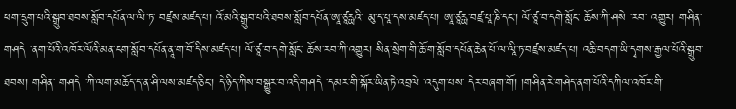ཕག་དྲུག་པའི་སྒྲུབ་ཐབས་སློབ་དཔོན་ལ་ལི་ཏ་ བཛྲས་མཛད་པ། འོ་མའི་སྒྲུབ་པའི་ཐབས་སློབ་དཔོན་ཨཱ་ཙཱརྻའི་ མུ་ད་པཱ་དས་མཛད་པ། ཨཱ་ཙཱརྻ་བཛྲ་པཱ་ཎི་དང་། ལོ་ཙཱ་བ་དགེ་སློང་ ཆོས་ཀི་ཤསེ ་རབ་ འགྱུར། གཤིན་ གཤདེ ་ནག་པོའི་འཁོར་ལོའི་མན་ངག་སློབ་དཔོན་ནཱ་ག་བོ་དིས་མཛད་པ། ལོ་ཙཱ་བ་དགེ་སློང་ ཆོས་རབ་ཀི་འགྱུར། སིན་སྲེག་གི་ཆོ་ག་སློབ་དཔོན་ཆེན་པོ་ལ་ལཱི་ཏ་བཛྲས་མཛད་པ། འཆི་བདག་ཡི་དྭགས་རྒྱལ་པོའི་སྒྲུབ་ཐབས། གཤིན་ གཤདེ ་ཀི་ལག་མཆོད་ད་ན་ཤི་ལས་མཛད་ཅིང་། དེ་ཉིད་ཀིས་བསྒྱུར་བ་འདི་གཤདེ ་དམར་གི་སྐོར་ཡིན་ཏེ་འབྲལེ ་འདུག་པས་ དེར་བཞག་གོ། །གཤིན་རེ་གཤེད་ནག་པོའི་དཀིལ་འཁོར་གི་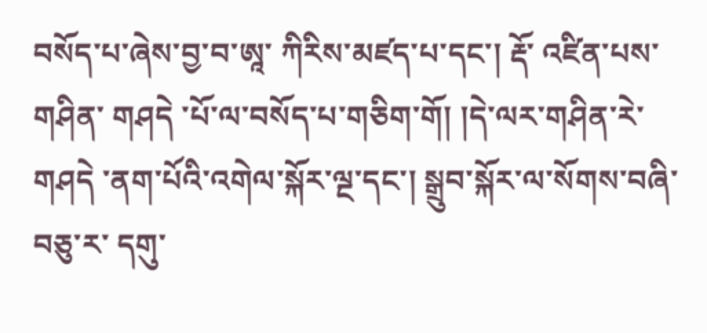བསོད་པ་ཞེས་བྱ་བ་ཨཱ་ ཀིརིས་མཛད་པ་དང་། རྡོ་ འཛིན་པས་ གཤིན་ གཤདེ ་པོ་ལ་བསོད་པ་གཅིག་གོ། །དེ་ལར་གཤིན་རེ་གཤདེ ་ནག་པོའི་འགེལ་སྐོར་ལྔ་དང་། སྒྲུབ་སྐོར་ལ་སོགས་བཞི་བཅུ་ར་ དགུ་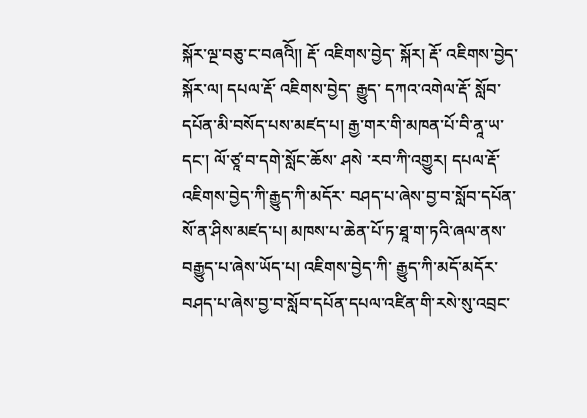སྐོར་ལྔ་བཅུ་ང་བཞའིོ།། རྡོ་ འཇིགས་བྱེད་ སྐོར། རྡོ་ འཇིགས་བྱེད་ སྐོར་ལ། དཔལ་རྡོ་ འཇིགས་བྱེད་ རྒྱུད་ དཀའ་འགེལ་རྡོ་ སློབ་དཔོན་མི་བསོད་པས་མཛད་པ། རྒྱ་གར་གི་མཁན་པོ་བི་ནཱ་ཡ་ དང་། ལོ་ཙཱ་བ་དགེ་སློང་ཆོས་ ཤསེ ་རབ་ཀི་འགྱུར། དཔལ་རྡོ་ འཇིགས་བྱེད་ཀི་རྒྱུད་ཀི་མདོར་ བཤད་པ་ཞེས་བྱ་བ་སློབ་དཔོན་སོ་ན་ཤིས་མཛད་པ། མཁས་པ་ཆེན་པོ་ཏ་ཐཱ་ག་ཏའི་ཞལ་ནས་བརྒྱུད་པ་ཞེས་ཡོད་པ། འཇིགས་བྱེད་ཀི་ རྒྱུད་ཀི་མདོ་མདོར་བཤད་པ་ཞེས་བྱ་བ་སློབ་དཔོན་དཔལ་འཛིན་གི་རསེ་སུ་འབྲང་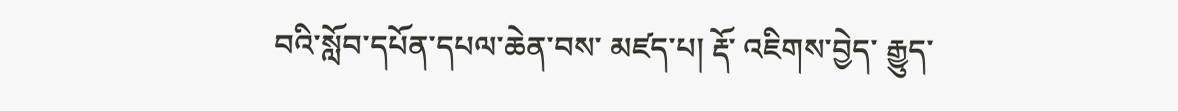བའི་སློབ་དཔོན་དཔལ་ཆེན་བས་ མཛད་པ། རྡོ་ འཇིགས་བྱེད་ རྒྱུད་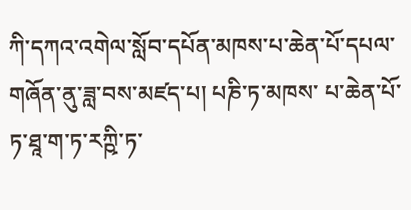ཀི་དཀའ་འགེལ་སློབ་དཔོན་མཁས་པ་ཆེན་པོ་དཔལ་གཞོན་ནུ་ཟླ་བས་མཛད་པ། པཎི་ཏ་མཁས་ པ་ཆེན་པོ་ཏ་ཐཱ་ག་ཏ་རཀྵི་ཏ་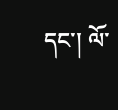དང་། ལོ་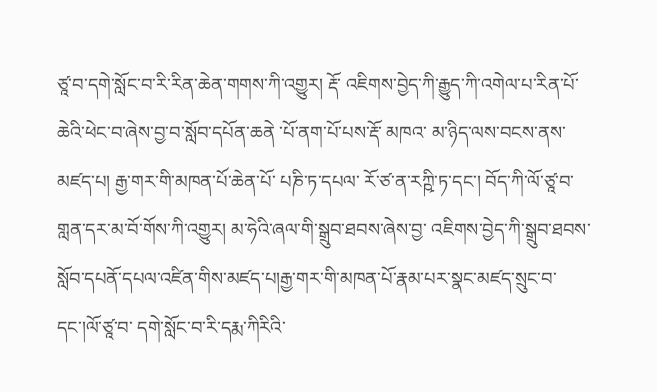ཙཱ་བ་དགེ་སློང་བ་རི་རིན་ཆེན་གགས་ཀི་འགྱུར། རྡོ་ འཇིགས་བྱེད་ཀི་རྒྱུད་ཀི་འགེལ་པ་རིན་པོ་
ཆེའི་ཕེང་བ་ཞེས་བྱ་བ་སློབ་དཔོན་ཆནེ ་པོ་ནག་པོ་པས་རྡོ་ མཁའ་ མ་ཉིད་ལས་བངས་ནས་མཛད་པ། རྒྱ་གར་གི་མཁན་པོ་ཆེན་པོ་ པཎི་ཏ་དཔལ་ རོ་ཙ་ན་རཀྵི་ཏ་དང་། བོད་ཀི་ལོ་ཙཱ་བ་གླན་དར་མ་བོ་གོས་ཀི་འགྱུར། མ་ཧེའི་ཞལ་གི་སྒྲུབ་ཐབས་ཞེས་བྱ་ འཇིགས་བྱེད་ཀི་སྒྲུབ་ཐབས་སློབ་དཔནོ་དཔལ་འཛིན་གིས་མཛད་པ།རྒྱ་གར་གི་མཁན་པོ་རྣམ་པར་སྣང་མཛད་སྲུང་བ་དང་།ལོ་ཙཱ་བ་ དགེ་སློང་བ་རི་དརྨ་ཀིརིའི་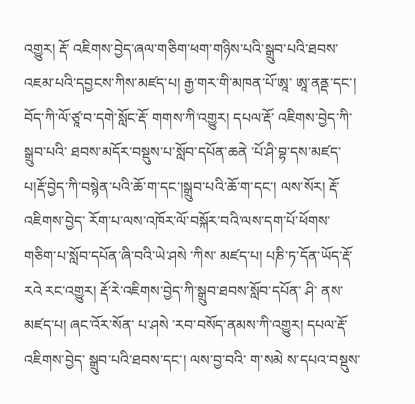འགྱུར། རྡོ་ འཇིགས་བྱེད་ཞལ་གཅིག་ཕག་གཉིས་པའི་སྒྲུབ་པའི་ཐབས་འཇམ་པའི་དབྱངས་ཀིས་མཛད་པ། རྒྱ་གར་གི་མཁན་པོ་ཨཱ་ ཨཱ་ནནྡ་དང་། བོད་ཀི་ལོ་ཙཱ་བ་དགེ་སློང་རྡོ་ གགས་ཀི་འགྱུར། དཔལ་རྡོ་ འཇིགས་བྱེད་ཀི་སྒྲུབ་པའི་ ཐབས་མདོར་བསྡུས་པ་སློབ་དཔོན་ཆནེ ་པོ་ཤི་བྷ་དས་མཛད་པ།རྡོ་བྱེད་ཀི་བསྙེན་པའི་ཆོ་ག་དང་།སྒྲུབ་པའི་ཆོ་ག་དང་། ལས་སོར། རྡོ་ འཇིགས་བྱེད་ རོག་པ་ལས་འཁོར་ལོ་བསྐོར་བའི་ལས་དག་པོ་ཕོགས་གཅིག་པ་སློབ་དཔོན་ཞི་བའི་ཡེ་ཤསེ ་ཀིས་ མཛད་པ། པཎི་ཏ་དོན་ཡོད་རྡོ་རའེ རང་འགྱུར། རྡོ་རེ་འཇིགས་བྱེད་ཀི་སྒྲུབ་ཐབས་སློབ་དཔོན་ ཤི་ ནས་མཛད་པ། ཞང་འོར་སོན་ པ་ཤསེ ་རབ་བསོད་ནམས་ཀི་འགྱུར། དཔལ་རྡོ་ འཇིགས་བྱེད་ སྒྲུབ་པའི་ཐབས་དང་། ལས་བྱ་བའི་ ག་སམེ ས་དཔའ་བསྡུས་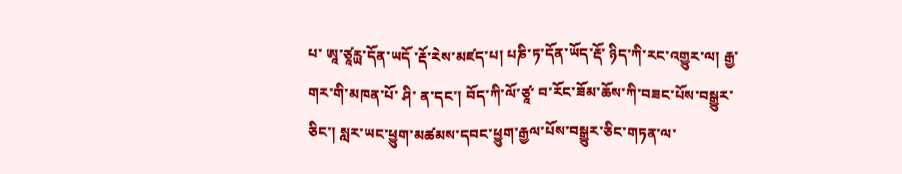པ་ ཨཱ་ཙཱརྻ་དོན་ཡདོ ་རྡོ་རེས་མཛད་པ། པཎི་ཏ་དོན་ཡོད་རྡོ་ ཉིད་ཀི་རང་འགྱུར་ལ། རྒྱ་གར་གི་མཁན་པོ་ ཤི་ ན་དང་། བོད་ཀི་ལོ་ཙཱ་ བ་རོང་ཟོམ་ཆོས་ཀི་བཟང་པོས་བསྒྱུར་ཅིང་། སླར་ཡང་ཕྱུག་མཚམས་དབང་ཕྱུག་རྒྱལ་པོས་བསྒྱུར་ཅིང་གཏན་ལ་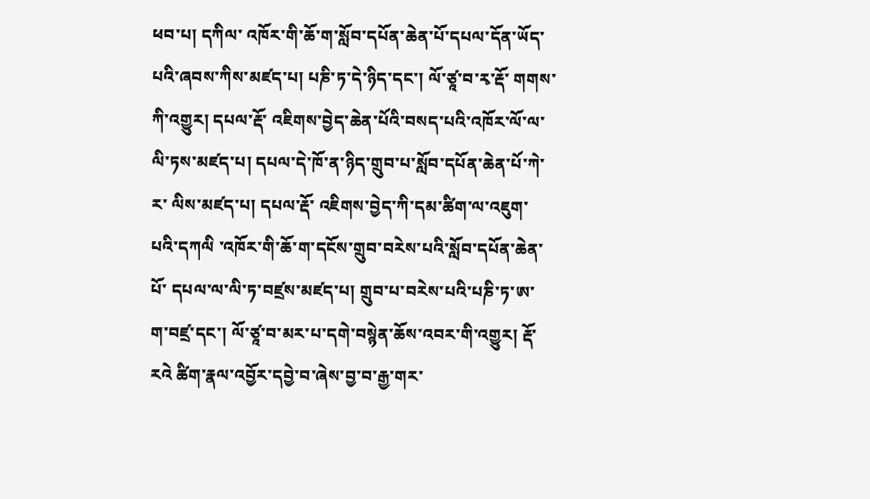ཕབ་པ། དཀིལ་ འཁོར་གི་ཆོ་ག་སློབ་དཔོན་ཆེན་པོ་དཔལ་དོན་ཡོད་པའི་ཞབས་ཀིས་མཛད་པ། པཎི་ཏ་དེ་ཉིད་དང་། ལོ་ཙཱ་བ་རྭ་རྡོ་ གགས་ཀི་འགྱུར། དཔལ་རྡོ་ འཇིགས་བྱེད་ཆེན་པོའི་བསད་པའི་འཁོར་ལོ་ལ་ལི་ཏས་མཛད་པ། དཔལ་དེ་ཁོ་ན་ཉིད་གྲུབ་པ་སློབ་དཔོན་ཆེན་པོ་ཀེ་ར་ ལིས་མཛད་པ། དཔལ་རྡོ་ འཇིགས་བྱེད་ཀི་དམ་ཚིག་ལ་འཇུག་པའི་དཀལི ་འཁོར་གི་ཆོ་ག་དངོས་གྲུབ་བརེས་པའི་སློབ་དཔོན་ཆེན་པོ་ དཔལ་ལ་ལི་ཏ་བཛྲས་མཛད་པ། གྲུབ་པ་བརེས་པའི་པཎི་ཏ་ཨ་ ག་བཛྲ་དང་། ལོ་ཙཱ་བ་མར་པ་དགེ་བསྙེན་ཆོས་འབར་གི་འགྱུར། རྡོ་ རའེ ཚིག་རྣལ་འབྱོར་དབྱེ་བ་ཞེས་བྱ་བ་རྒྱ་གར་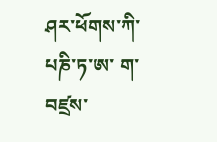ཤར་ཕོགས་ཀི་པཎི་ཏ་ཨ་ ག་བཛྲས་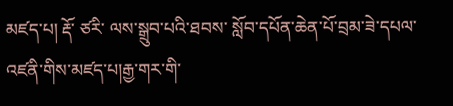མཛད་པ། རྡོ་ ཙརི་ ལས་སྒྲུབ་པའི་ཐབས་ སློབ་དཔོན་ཆེན་པོ་བྲམ་ཟེ་དཔལ་འཛནི་གིས་མཛད་པ།རྒྱ་གར་གི་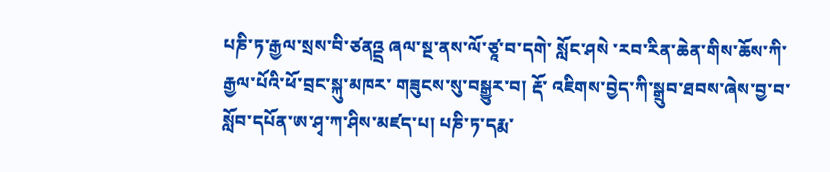པཎི་ཏ་རྒྱལ་སྲས་བི་ཙནའྡྲ ཞལ་སྔ་ནས་ལོ་ཙཱ་བ་དགེ་ སློང་ཤསེ ་རབ་རིན་ཆེན་གིས་ཆོས་ཀི་རྒྱལ་པོའི་ཕོ་བྲང་སྐུ་མཁར་ གཟུངས་སུ་བསྒྱུར་བ། རྡོ་ འཇིགས་བྱེད་ཀི་སྒྲུབ་ཐབས་ཞེས་བྱ་བ་ སློབ་དཔོན་ཨ་ཤྭ་ཀ་ཤིས་མཛད་པ། པཎི་ཏ་དརྨ་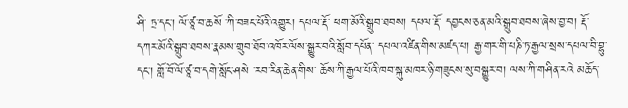ཤི་ ཏྲ་དང་། ལོ་ཙཱ་བ་ཆསོ ་ཀི་བཟང་པོའི་འགྱུར། དཔལ་རྡོ་ ཕག་མོའི་སྒྲུབ་ཐབས། དཔལ་རྡོ་ དབྱངས་ཅན་མའི་སྒྲུབ་ཐབས་ཞེས་བྱ་བ། རྡོ་ དཀར་མོའི་སྒྲུབ་ཐབས་རྣམས་གྲུབ་ཐོབ་འཁོར་ལོས་སྒྱུར་བའི་སློབ་དཔོན་ དཔལ་འཛིན་གིས་མཛད་པ། རྒྱ་གར་གི་པཎི་ཏ་རྒྱལ་སྲས་དཔལ་བི་བྷུ་ དང་། གློ་བོ་ལོ་ཙཱ་བ་དགེ་སློང་ཤསེ ་རབ་རིན་ཆེན་གིས་ ཆོས་ཀི་རྒྱལ་པོའི་ཁབ་སྐུ་མཁར་ཉི་གཟུངས་སུ་བསྒྱུར་བ། ལས་ཀི་གཤིན་རའེ མཆོད་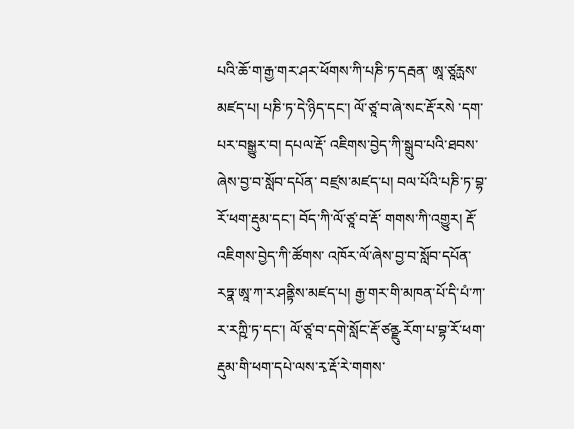པའི་ཆོ་ག་རྒྱ་གར་ཤར་ཕོགས་ཀི་པཎི་ཏ་དརྦན་ ཨཱ་ཙཱརྻས་མཛད་པ། པཎི་ཏ་དེ་ཉིད་དང་། ལོ་ཙཱ་བ་ཞེ་སང་རྡོ་རསེ ་དག་པར་བསྒྱུར་བ། དཔལ་རྡོ་ འཇིགས་བྱེད་ཀི་སྒྲུབ་པའི་ཐབས་ ཞེས་བྱ་བ་སློབ་དཔོན་ བཛྲས་མཛད་པ། བལ་པོའི་པཎི་ཏ་བྷ་རོ་ཕག་རྡུམ་དང་། བོད་ཀི་ལོ་ཙཱ་བ་རྡོ་ གགས་ཀི་འགྱུར། རྡོ་ འཇིགས་བྱེད་ཀི་ཚོགས་ འཁོར་ལོ་ཞེས་བྱ་བ་སློབ་དཔོན་རཏྣ་ཨཱ་ཀ་ར་ཤནྟིས་མཛད་པ། རྒྱ་གར་གི་མཁན་པོ་དི་པཾ་ཀ་ར་རཀྵི་ཏ་དང་། ལོ་ཙཱ་བ་དགེ་སློང་རྡོ་ཙནྫུ རོག་པ་བྷ་རོ་ཕག་རྡུམ་གི་ཕག་དཔེ་ལས་རྭ་རྡོ་རེ་གགས་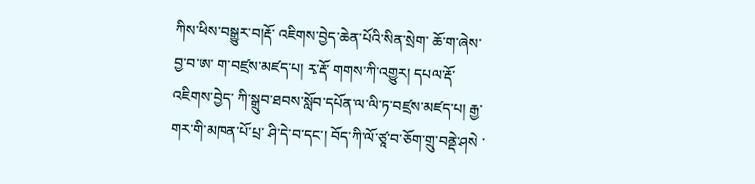ཀིས་ཕིས་བསྒྱུར་བ།རྡོ་ འཇིགས་བྱེད་ཆེན་པོའི་སིན་སྲེག་ ཆོ་ག་ཞེས་བྱ་བ་ཨ་ ག་བཛྲས་མཛད་པ། རྭ་རྡོ་ གགས་ཀི་འགྱུར། དཔལ་རྡོ་ འཇིགས་བྱེད་ ཀི་སྒྲུབ་ཐབས་སློབ་དཔོན་ལ་ལི་ཏ་བཛྲས་མཛད་པ། རྒྱ་གར་གི་མཁན་པོ་པྲ་ ཤི་དེ་བ་དང་། བོད་ཀི་ལོ་ཙཱ་བ་ཅོག་གྲུ་བནྡེ་ཤསེ ་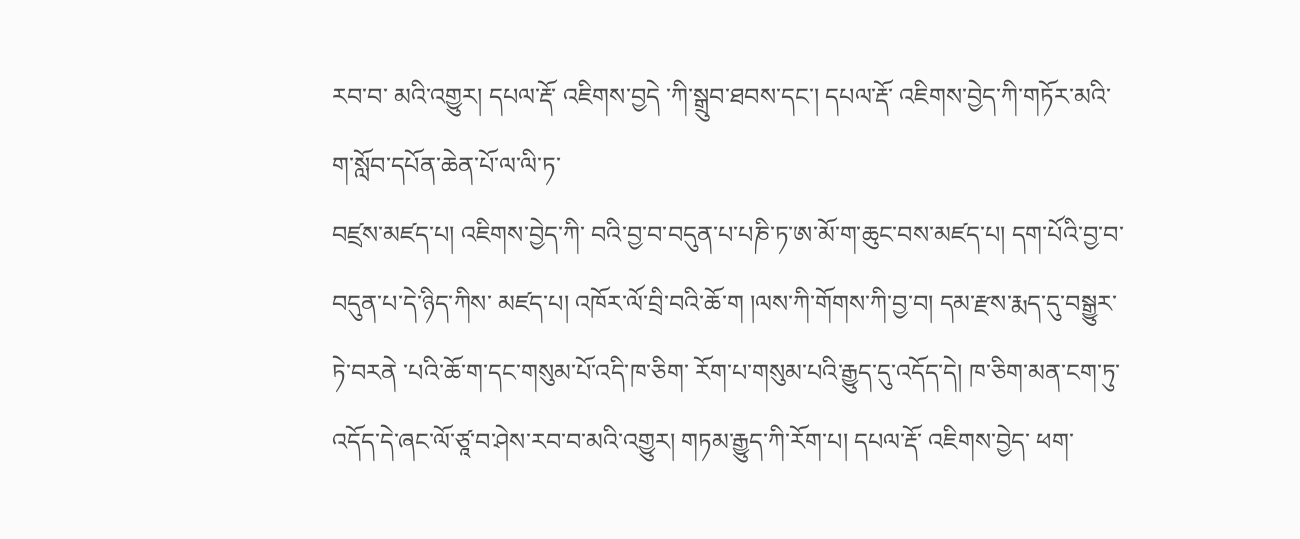རབ་བ་ མའི་འགྱུར། དཔལ་རྡོ་ འཇིགས་བྱདེ ་ཀི་སྒྲུབ་ཐབས་དང་། དཔལ་རྡོ་ འཇིགས་བྱེད་ཀི་གཏོར་མའི་ ག་སློབ་དཔོན་ཆེན་པོ་ལ་ལི་ཏ་
བཛྲས་མཛད་པ། འཇིགས་བྱེད་ཀི་ བའི་བྱ་བ་བདུན་པ་པཎི་ཏ་ཨ་མོ་ག་ཆུང་བས་མཛད་པ། དག་པོའི་བྱ་བ་བདུན་པ་དེ་ཉིད་ཀིས་ མཛད་པ། འཁོར་ལོ་བྲི་བའི་ཆོ་ག །ལས་ཀི་གོགས་ཀི་བྱ་བ། དམ་རྫས་རྨད་དུ་བསྒྱུར་ཏེ་བརནེ ་པའི་ཆོ་ག་དང་གསུམ་པོ་འདི་ཁ་ཅིག་ རོག་པ་གསུམ་པའི་རྒྱུད་དུ་འདོད་དེ། ཁ་ཅིག་མན་ངག་ཏུ་འདོད་དེ་ཞང་ལོ་ཙཱ་བ་ཤེས་རབ་བ་མའི་འགྱུར། གཏམ་རྒྱུད་ཀི་རོག་པ། དཔལ་རྡོ་ འཇིགས་བྱེད་ ཕག་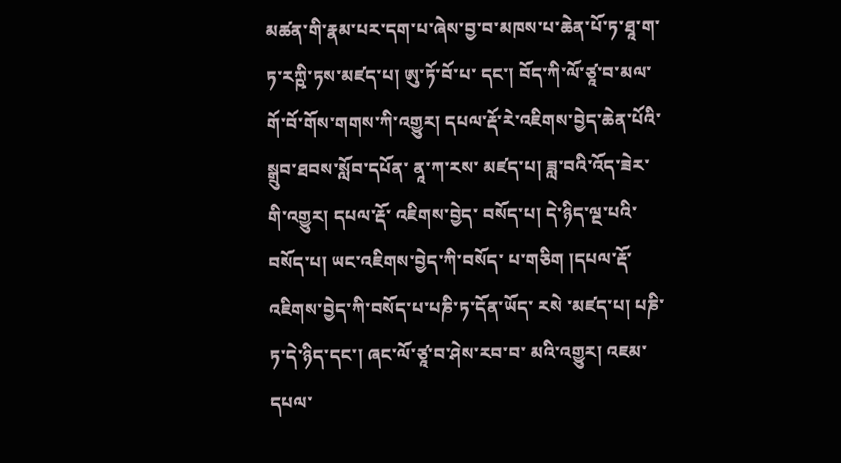མཚན་གི་རྣམ་པར་དག་པ་ཞེས་བྱ་བ་མཁས་པ་ཆེན་པོ་ཏ་ཐཱ་ག་ཏ་རཀྵི་ཏས་མཛད་པ། ཨུ་ཏོ་བོ་པ་ དང་། བོད་ཀི་ལོ་ཙཱ་བ་མལ་གོ་བོ་གོས་གགས་ཀི་འགྱུར། དཔལ་རྡོ་རེ་འཇིགས་བྱེད་ཆེན་པོའི་སྒྲུབ་ཐབས་སློབ་དཔོན་ ནཱ་ཀ་རས་ མཛད་པ། ཟླ་བའི་འོད་ཟེར་གི་འགྱུར། དཔལ་རྡོ་ འཇིགས་བྱེད་ བསོད་པ། དེ་ཉིད་ལྔ་པའི་བསོད་པ། ཡང་འཇིགས་བྱེད་ཀི་བསོད་ པ་གཅིག །དཔལ་རྡོ་ འཇིགས་བྱེད་ཀི་བསོད་པ་པཎི་ཏ་དོན་ཡོད་ རསེ ་མཛད་པ། པཎི་ཏ་དེ་ཉིད་དང་། ཞང་ལོ་ཙཱ་བ་ཤེས་རབ་བ་ མའི་འགྱུར། འཇམ་དཔལ་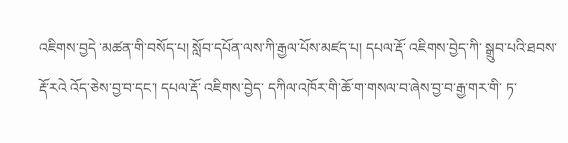འཇིགས་བྱདེ ་མཚན་གི་བསོད་པ། སློབ་དཔོན་ལས་ཀི་རྒྱལ་པོས་མཛད་པ། དཔལ་རྡོ་ འཇིགས་བྱེད་ཀི་ སྒྲུབ་པའི་ཐབས་རྡོ་རའེ འོད་ཅེས་བྱ་བ་དང་། དཔལ་རྡོ་ འཇིགས་བྱེད་ དཀིལ་འཁོར་གི་ཆོ་ག་གསལ་བ་ཞེས་བྱ་བ་རྒྱ་གར་གི་ ཏ་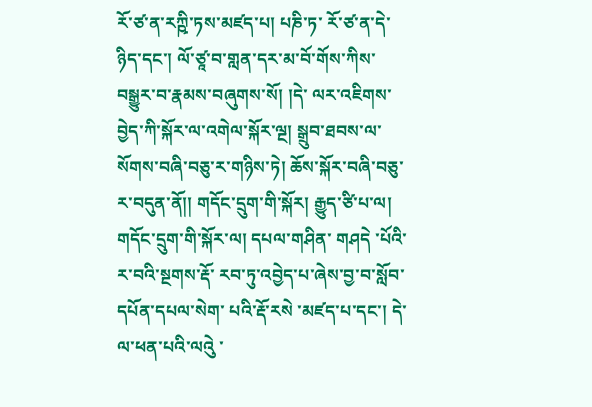རོ་ཙ་ན་རཀྵི་ཏས་མཛད་པ། པཎི་ཏ་ རོ་ཙ་ན་དེ་ཉིད་དང་། ལོ་ཙཱ་བ་གླན་དར་མ་བོ་གོས་ཀིས་བསྒྱུར་བ་རྣམས་བཞུགས་སོ། །དེ་ ལར་འཇིགས་བྱེད་ཀི་སྐོར་ལ་འགེལ་སྐོར་ལྔ། སྒྲུབ་ཐབས་ལ་སོགས་བཞི་བཅུ་ར་གཉིས་ཏེ། ཆོས་སྐོར་བཞི་བཅུ་ར་བདུན་ནོ།། གདོང་དྲུག་གི་སྐོར། རྒྱུད་ཙི་པ་ལ། གདོང་དྲུག་གི་སྐོར་ལ། དཔལ་གཤིན་ གཤདེ ་པོའི་ར་བའི་སྔགས་རྡོ་ རབ་ཏུ་འབྱེད་པ་ཞེས་བྱ་བ་སློབ་དཔོན་དཔལ་སེག་ པའི་རྡོ་རསེ ་མཛད་པ་དང་། དེ་ལ་ཕན་པའི་ལའེུ ་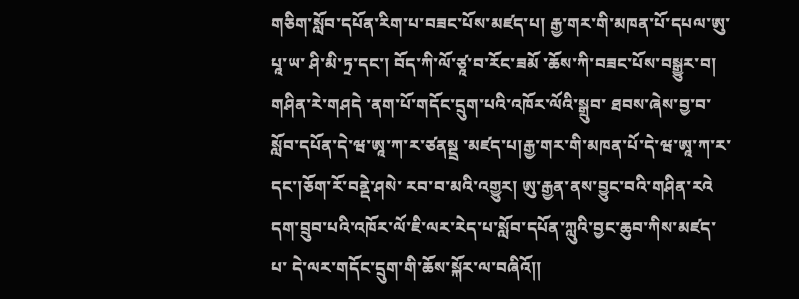གཅིག་སློབ་དཔོན་རིག་པ་བཟང་པོས་མཛད་པ། རྒྱ་གར་གི་མཁན་པོ་དཔལ་ཨུ་པཱ་ཡ་ ཤི་མི་ཏྲ་དང་། བོད་ཀི་ལོ་ཙཱ་བ་རོང་ཟམོ ་ཆོས་ཀི་བཟང་པོས་བསྒྱུར་བ། གཤིན་རེ་གཤདེ ་ནག་པོ་གདོང་དྲུག་པའི་འཁོར་ལོའི་སྒྲུབ་ ཐབས་ཞེས་བྱ་བ་སློབ་དཔོན་དེ་ཝ་ཨཱ་ཀ་ར་ཙནསྡྲ ་མཛད་པ།རྒྱ་གར་གི་མཁན་པོ་དེ་ཝ་ཨཱ་ཀ་ར་དང་།ཅོག་རོ་བནྡེ་ཤསེ་ རབ་བ་མའི་འགྱུར། ཨུ་རྒྱན་ནས་བྱུང་བའི་གཤིན་རའེ དག་བྲུབ་པའི་འཁོར་ལོ་ཇི་ལར་རེད་པ་སློབ་དཔོན་ཀླུའི་བྱང་ཆུབ་ཀིས་མཛད་ པ་ དེ་ལར་གདོང་དྲུག་གི་ཆོས་སྐོར་ལ་བཞིའོ།།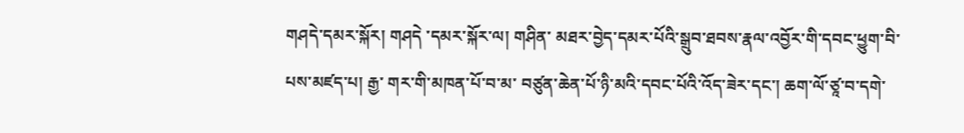གཤདེ་དམར་སྐོར། གཤདེ ་དམར་སྐོར་ལ། གཤིན་ མཐར་བྱེད་དམར་པོའི་སྒྲུབ་ཐབས་རྣལ་འབྱོར་གི་དབང་ཕྱུག་བི་ པས་མཛད་པ། རྒྱ་ གར་གི་མཁན་པོ་བ་མ་ བཙུན་ཆེན་པོ་ཉི་མའི་དབང་པོའི་འོད་ཟེར་དང་། ཆག་ལོ་ཙཱ་བ་དགེ་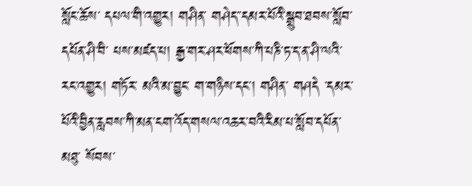སློང་ཆོས་ དཔལ་གི་འགྱུར། གཤིན་ གཤེད་་དམར་པོའི་སྒྲུབ་ཐབས་སློབ་དཔོན་ཤི་བི་ པས་མཛད་པ། རྒྱ་གར་ཤར་ཕོགས་ཀི་པཎི་ཏ་ད་ན་ཤི་ལའི་རང་འགྱུར། གཏོར་ མའི་མ་བྱུང་ ག་གཉིས་དང་། གཤིན་ གཤདེ ་དམར་པོའི་བྱིན་རླབས་ཀི་མན་ངག་འོད་གསལ་འཆར་བའི་རིམ་པ་སློབ་དཔོན་མཐུ་ སོབས་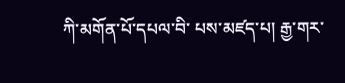ཀི་མགོན་པོ་དཔལ་བི་ པས་མཛད་པ། རྒྱ་གར་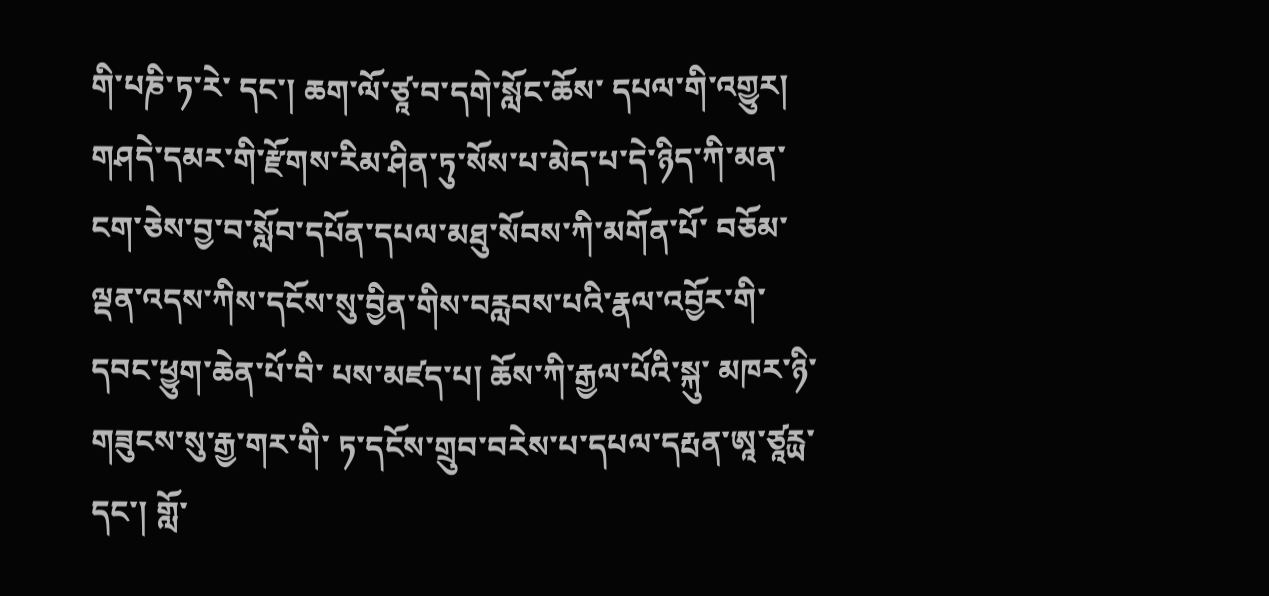གི་པཎི་ཏ་རེ་ དང་། ཆག་ལོ་ཙཱ་བ་དགེ་སློང་ཆོས་ དཔལ་གི་འགྱུར། གཤདེ་དམར་གི་རྫོགས་རིམ་ཤིན་ཏུ་སོས་པ་མེད་པ་དེ་ཉིད་ཀི་མན་ངག་ཅེས་བྱ་བ་སློབ་དཔོན་དཔལ་མཐུ་སོབས་ཀི་མགོན་པོ་ བཅོམ་ལྡན་འདས་ཀིས་དངོས་སུ་བྱིན་གིས་བརླབས་པའི་རྣལ་འབྱོར་གི་དབང་ཕྱུག་ཆེན་པོ་བི་ པས་མཛད་པ། ཆོས་ཀི་རྒྱལ་པོའི་སྐུ་ མཁར་ཉི་གཟུངས་སུ་རྒྱ་གར་གི་ ཏ་དངོས་གྲུབ་བརེས་པ་དཔལ་དརྤན་ཨཱ་ཙཱརྻ་དང་། གློ་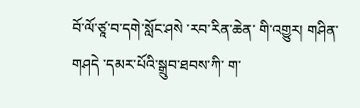བོ་ལོ་ཙཱ་བ་དགེ་སློང་ཤསེ ་རབ་རིན་ཆེན་ གི་འགྱུར། གཤིན་ གཤདེ ་དམར་པོའི་སྒྲུབ་ཐབས་ཀི་ ག་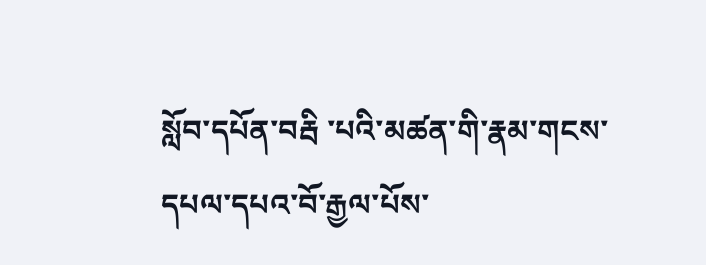སློབ་དཔོན་བརྦི ་པའི་མཚན་གི་རྣམ་གངས་དཔལ་དཔའ་བོ་རྒྱལ་པོས་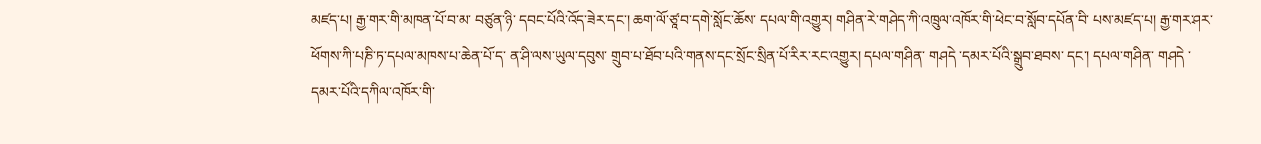མཛད་པ། རྒྱ་གར་གི་མཁན་པོ་བ་མ་ བཙུན་ཉི་ དབང་པོའི་འོད་ཟེར་དང་། ཆག་ལོ་ཙཱ་བ་དགེ་སློང་ཆོས་ དཔལ་གི་འགྱུར། གཤིན་རེ་གཤེད་ཀི་འཁྲུལ་འཁོར་གི་ཕེང་བ་སློབ་དཔོན་བི་ པས་མཛད་པ། རྒྱ་གར་ཤར་ཕོགས་ཀི་པཎི་ཏ་དཔལ་མཁས་པ་ཆེན་པོ་ད་ ན་ཤི་ལས་ཡུལ་དབུས་ གྲུབ་པ་ཐོབ་པའི་གནས་དང་སྲོང་སྲིན་པོ་རིར་རང་འགྱུར། དཔལ་གཤིན་ གཤདེ ་དམར་པོའི་སྒྲུབ་ཐབས་ དང་། དཔལ་གཤིན་ གཤདེ ་དམར་པོའི་དཀིལ་འཁོར་གི་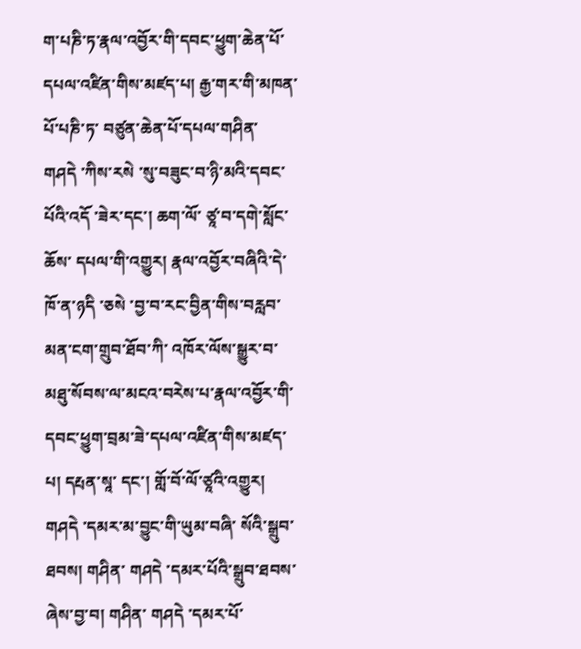ག་པཎི་ཏ་རྣལ་འབྱོར་གི་དབང་ཕྱུག་ཆེན་པོ་དཔལ་འཛིན་གིས་མཛད་པ། རྒྱ་གར་གི་མཁན་པོ་པཎི་ཏ་ བཙུན་ཆེན་པོ་དཔལ་གཤིན་ གཤདེ ་ཀིས་རསེ ་སུ་བཟུང་བ་ཉི་མའི་དབང་པོའི་འདོ ་ཟེར་དང་། ཆག་ལོ་ ཙཱ་བ་དགེ་སློང་ཆོས་ དཔལ་གི་འགྱུར། རྣལ་འབྱོར་བཞིའི་དེ་ཁོ་ན་ཉདི ་ཅསེ ་བྱ་བ་རང་བྱིན་གིས་བརླབ་ མན་ངག་གྲུབ་ཐོབ་ཀི་ འཁོར་ལོས་སྒྱུར་བ་མཐུ་སོབས་ལ་མངའ་བརེས་པ་རྣལ་འབྱོར་གི་དབང་ཕྱུག་བྲམ་ཟེ་དཔལ་འཛིན་གིས་མཛད་པ། དརྤན་སཱ་ དང་། གློ་བོ་ལོ་ཙཱའི་འགྱུར། གཤདེ ་དམར་མ་བྱུང་གི་ཡུམ་བཞི་ སོའི་སྒྲུབ་ཐབས། གཤིན་ གཤདེ ་དམར་པོའི་སྒྲུབ་ཐབས་ཞེས་བྱ་བ། གཤིན་ གཤདེ ་དམར་པོ་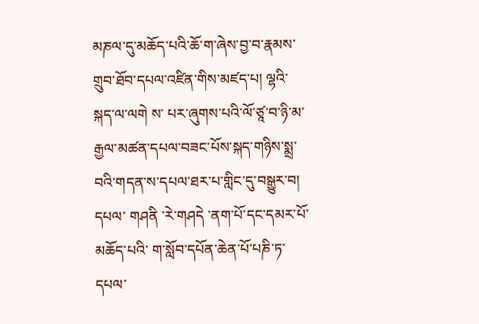མཎལ་དུ་མཆོད་པའི་ཆོ་ག་ཞེས་བྱ་བ་རྣམས་གྲུབ་ཐོབ་དཔལ་འཛིན་གིས་མཛད་པ། ལྷའི་སྐད་ལ་ལགེ ས་ པར་ཞུགས་པའི་ལོ་ཙཱ་བ་ཉི་མ་རྒྱལ་མཚན་དཔལ་བཟང་པོས་སྐད་གཉིས་སྨྲ་བའི་གདན་ས་དཔལ་ཐར་པ་གླིང་དུ་བསྒྱུར་བ། དཔལ་ གཤནི ་རེ་གཤདེ ་ནག་པོ་དང་དམར་པོ་མཆོད་པའི་ ག་སློབ་དཔོན་ཆེན་པོ་པཎི་ཏ་དཔལ་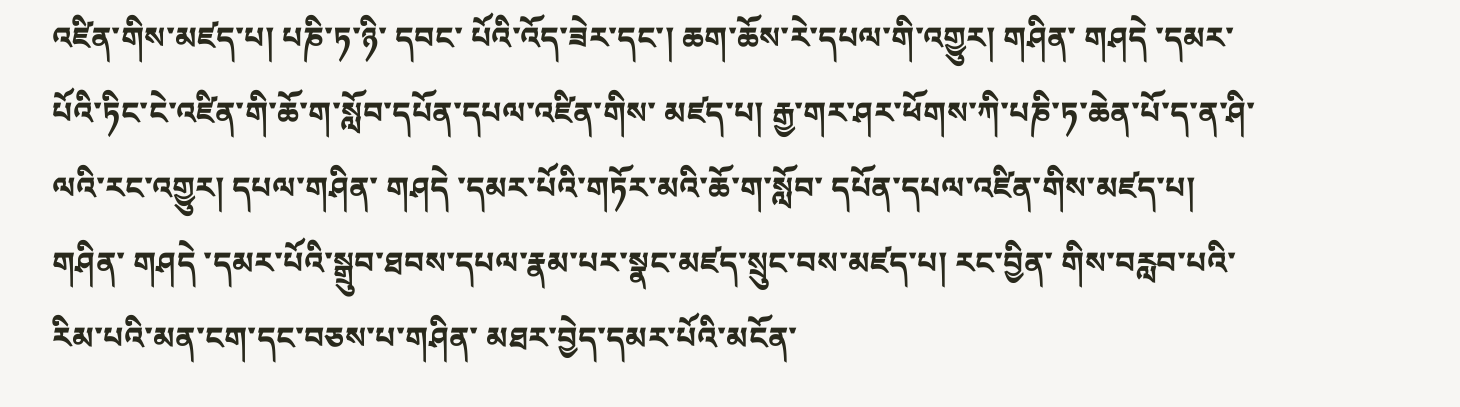འཛིན་གིས་མཛད་པ། པཎི་ཏ་ཉི་ དབང་ པོའི་འོད་ཟེར་དང་། ཆག་ཆོས་རེ་དཔལ་གི་འགྱུར། གཤིན་ གཤདེ ་དམར་པོའི་ཏིང་ངེ་འཛིན་གི་ཆོ་ག་སློབ་དཔོན་དཔལ་འཛིན་གིས་ མཛད་པ། རྒྱ་གར་ཤར་ཕོགས་ཀི་པཎི་ཏ་ཆེན་པོ་ད་ན་ཤི་ལའི་རང་འགྱུར། དཔལ་གཤིན་ གཤདེ ་དམར་པོའི་གཏོར་མའི་ཆོ་ག་སློབ་ དཔོན་དཔལ་འཛིན་གིས་མཛད་པ། གཤིན་ གཤདེ ་དམར་པོའི་སྒྲུབ་ཐབས་དཔལ་རྣམ་པར་སྣང་མཛད་སྲུང་བས་མཛད་པ། རང་བྱིན་ གིས་བརླབ་པའི་རིམ་པའི་མན་ངག་དང་བཅས་པ་གཤིན་ མཐར་བྱེད་དམར་པོའི་མངོན་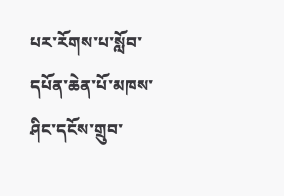པར་རོགས་པ་སློབ་དཔོན་ཆེན་པོ་མཁས་ ཤིང་དངོས་གྲུབ་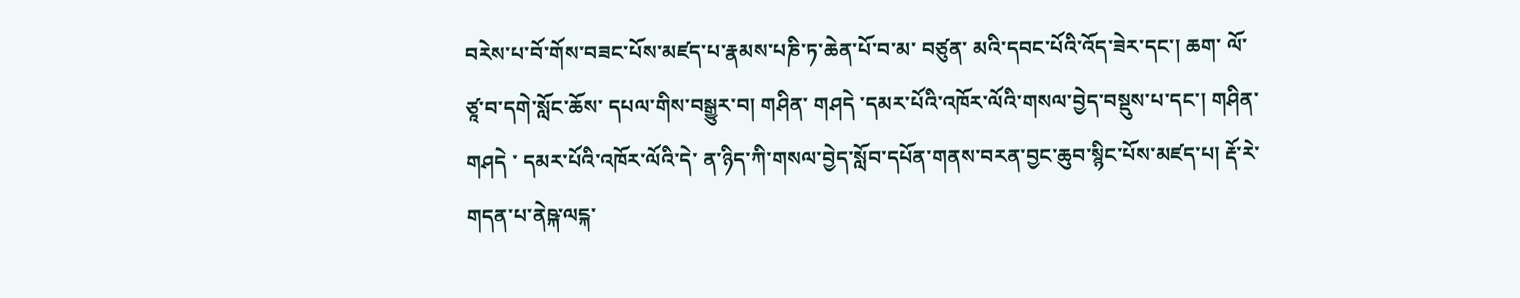བརེས་པ་བོ་གོས་བཟང་པོས་མཛད་པ་རྣམས་པཎི་ཏ་ཆེན་པོ་བ་མ་ བཙུན་ མའི་དབང་པོའི་འོད་ཟེར་དང་། ཆག་ ལོ་ཙཱ་བ་དགེ་སློང་ཆོས་ དཔལ་གིས་བསྒྱུར་བ། གཤིན་ གཤདེ ་དམར་པོའི་འཁོར་ལོའི་གསལ་བྱེད་བསྡུས་པ་དང་། གཤིན་ གཤདེ ་ དམར་པོའི་འཁོར་ལོའི་དེ་ ན་ཉིད་ཀི་གསལ་བྱེད་སློབ་དཔོན་གནས་བརན་བྱང་ཆུབ་སྙིང་པོས་མཛད་པ། རྡོ་རེ་གདན་པ་ནེཥྐ་ལངྐ་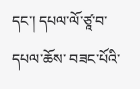དང་། དཔལ་ལོ་ཙཱ་བ་དཔལ་ཆོས་ བཟང་པོའི་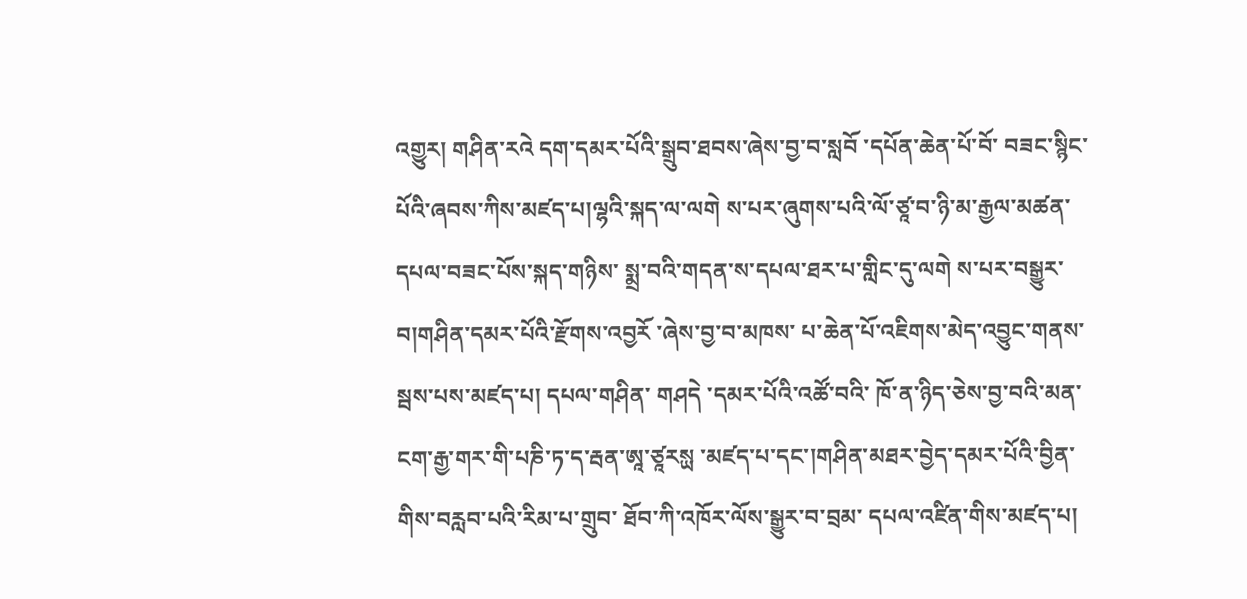འགྱུར། གཤིན་རའེ དག་དམར་པོའི་སྒྲུབ་ཐབས་ཞེས་བྱ་བ་སླབོ ་དཔོན་ཆེན་པོ་བོ་ བཟང་སྙིང་པོའི་ཞབས་ཀིས་མཛད་པ།ལྷའི་སྐད་ལ་ལགེ ས་པར་ཞུགས་པའི་ལོ་ཙཱ་བ་ཉི་མ་རྒྱལ་མཚན་དཔལ་བཟང་པོས་སྐད་གཉིས་ སྨྲ་བའི་གདན་ས་དཔལ་ཐར་པ་གླིང་དུ་ལགེ ས་པར་བསྒྱུར་བ།གཤིན་དམར་པོའི་རྫོགས་འབྱརོ ་ཞེས་བྱ་བ་མཁས་ པ་ཆེན་པོ་འཇིགས་མེད་འབྱུང་གནས་སྦས་པས་མཛད་པ། དཔལ་གཤིན་ གཤདེ ་དམར་པོའི་འཚོ་བའི་ ཁོ་ན་ཉིད་ཅེས་བྱ་བའི་མན་ ངག་རྒྱ་གར་གི་པཎི་ཏ་ད་རྦན་ཨཱ་ཙཱརསྻ ་མཛད་པ་དང་།གཤིན་མཐར་བྱེད་དམར་པོའི་བྱིན་གིས་བརླབ་པའི་རིམ་པ་གྲུབ་ ཐོབ་ཀི་འཁོར་ལོས་སྒྱུར་བ་བྲམ་ དཔལ་འཛིན་གིས་མཛད་པ།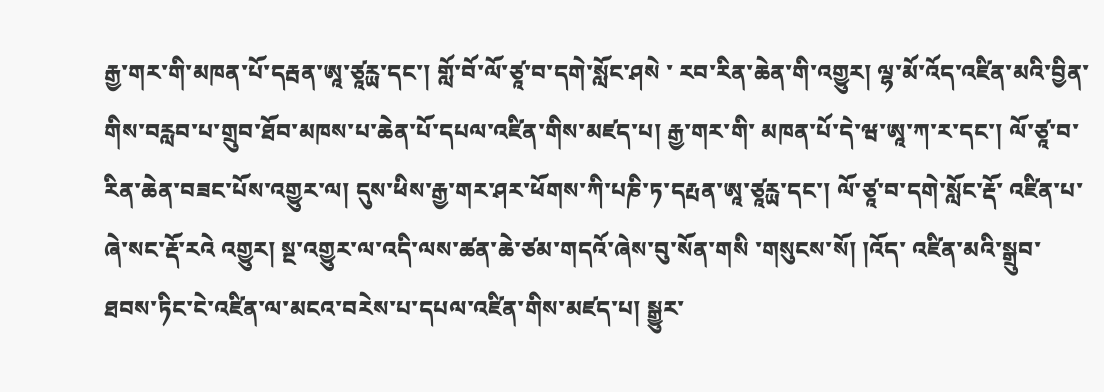རྒྱ་གར་གི་མཁན་པོ་དརྦན་ཨཱ་ཙཱརྻ་དང་། གློ་བོ་ལོ་ཙཱ་བ་དགེ་སློང་ཤསེ ་ རབ་རིན་ཆེན་གི་འགྱུར། ལྷ་མོ་འོད་འཛིན་མའི་བྱིན་གིས་བརླབ་པ་གྲུབ་ཐོབ་མཁས་པ་ཆེན་པོ་དཔལ་འཛིན་གིས་མཛད་པ། རྒྱ་གར་གི་ མཁན་པོ་དེ་ཝ་ཨཱ་ཀ་ར་དང་། ལོ་ཙཱ་བ་རིན་ཆེན་བཟང་པོས་འགྱུར་ལ། དུས་ཕིས་རྒྱ་གར་ཤར་ཕོགས་ཀི་པཎི་ཏ་དརྤན་ཨཱ་ཙཱརྻ་དང་། ལོ་ཙཱ་བ་དགེ་སློང་རྡོ་ འཛིན་པ་ཞེ་སང་རྡོ་རའེ འགྱུར། སྔ་འགྱུར་ལ་འདི་ལས་ཚན་ཆེ་ཙམ་གདའོ་ཞེས་བུ་སོན་གསི ་གསུངས་སོ། །འོད་ འཛིན་མའི་སྒྲུབ་ཐབས་ཏིང་ངེ་འཛིན་ལ་མངའ་བརེས་པ་དཔལ་འཛིན་གིས་མཛད་པ། སྒྱུར་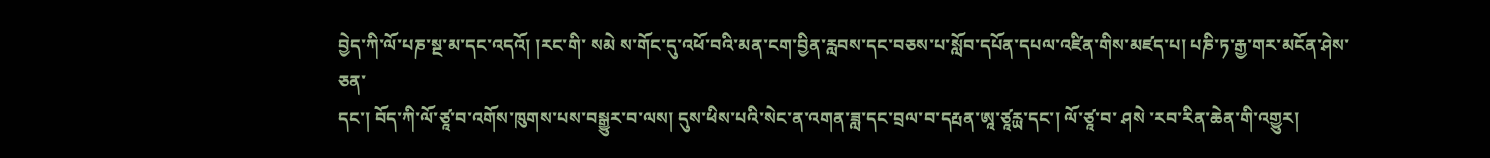བྱེད་ཀི་ལོ་པཎ་སྔ་མ་དང་འདའོ། །རང་གི་ སམེ ས་གོང་དུ་འཕོ་བའི་མན་ངག་བྱིན་རླབས་དང་བཅས་པ་སློབ་དཔོན་དཔལ་འཛིན་གིས་མཛད་པ། པཎི་ཏ་རྒྱ་གར་མངོན་ཤེས་ཅན་
དང་། བོད་ཀི་ལོ་ཙཱ་བ་འགོས་ཁུགས་པས་བསྒྱུར་བ་ལས། དུས་ཕིས་པའི་སེང་ན་འགན་ཟླ་དང་བྲལ་བ་དརྤན་ཨཱ་ཙཱརྻ་དང་། ལོ་ཙཱ་བ་ ཤསེ ་རབ་རིན་ཆེན་གི་འགྱུར།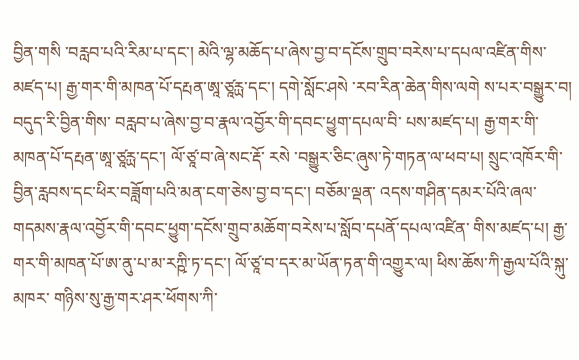བྱིན་གསི ་བརླབ་པའི་རིམ་པ་དང་། མེའི་ལྷ་མཆོད་པ་ཞེས་བྱ་བ་དངོས་གྲུབ་བརེས་པ་དཔལ་འཛིན་གིས་ མཛད་པ། རྒྱ་གར་གི་མཁན་པོ་དརྤན་ཨཱ་ཙཱརྻ་དང་། དགེ་སློང་ཤསེ ་རབ་རིན་ཆེན་གིས་ལགེ ས་པར་བསྒྱུར་བ། བདུད་རི་བྱིན་གིས་ བརླབ་པ་ཞེས་བྱ་བ་རྣལ་འབྱོར་གི་དབང་ཕྱུག་དཔལ་བི་ པས་མཛད་པ། རྒྱ་གར་གི་མཁན་པོ་དརྤན་ཨཱ་ཙཱརྻ་དང་། ལོ་ཙཱ་བ་ཞེ་སང་རྡོ་ རསེ ་བསྒྱུར་ཅིང་ཞུས་ཏེ་གཏན་ལ་ཕབ་པ། སྲུང་འཁོར་གི་བྱིན་རླབས་དང་ཕིར་བཟློག་པའི་མན་ངག་ཅེས་བྱ་བ་དང་། བཅོམ་ལྡན་ འདས་གཤིན་དམར་པོའི་ཞལ་གདམས་རྣལ་འབྱོར་གི་དབང་ཕྱུག་དངོས་གྲུབ་མཆོག་བརེས་པ་སློབ་དཔནོ་དཔལ་འཛིན་ གིས་མཛད་པ། རྒྱ་གར་གི་མཁན་པོ་ཨ་ནུ་པ་མ་རཀྵི་ཏ་དང་། ལོ་ཙཱ་བ་དར་མ་ཡོན་ཏན་གི་འགྱུར་ལ། ཕིས་ཆོས་ཀི་རྒྱལ་པོའི་སྐུ་མཁར་ གཉིས་སུ་རྒྱ་གར་ཤར་ཕོགས་ཀི་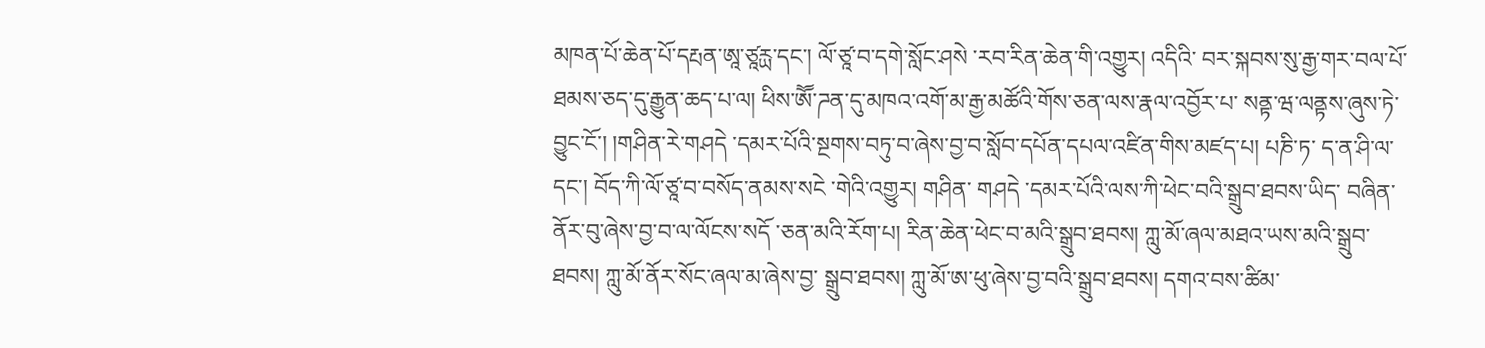མཁན་པོ་ཆེན་པོ་དརྤན་ཨཱ་ཙཱརྻ་དང་། ལོ་ཙཱ་བ་དགེ་སློང་ཤསེ ་རབ་རིན་ཆེན་གི་འགྱུར། འདིའི་ བར་སྐབས་སུ་རྒྱ་གར་བལ་པོ་ཐམས་ཅད་དུ་རྒྱུན་ཆད་པ་ལ། ཕིས་ཨཽ་ཌན་དུ་མཁའ་འགོ་མ་རྒྱ་མཚོའི་གོས་ཅན་ལས་རྣལ་འབྱོར་པ་ སནྟ་ཝ་ལནྟས་ཞུས་ཏེ་བྱུང་ངོ་། །གཤིན་རེ་གཤདེ ་དམར་པོའི་སྔགས་བཏུ་བ་ཞེས་བྱ་བ་སློབ་དཔོན་དཔལ་འཛིན་གིས་མཛད་པ། པཎི་ཏ་ ད་ན་ཤི་ལ་དང་། བོད་ཀི་ལོ་ཙཱ་བ་བསོད་ནམས་སངེ ་གེའི་འགྱུར། གཤིན་ གཤདེ ་དམར་པོའི་ལས་ཀི་ཕེང་བའི་སྒྲུབ་ཐབས་ཡིད་ བཞིན་ནོར་བུ་ཞེས་བྱ་བ་ལ་ལོངས་སདོ ་ཅན་མའི་རོག་པ། རིན་ཆེན་ཕེང་བ་མའི་སྒྲུབ་ཐབས། ཀླུ་མོ་ཞལ་མཐའ་ཡས་མའི་སྒྲུབ་ཐབས། ཀླུ་མོ་ནོར་སོང་ཞལ་མ་ཞེས་བྱ་ སྒྲུབ་ཐབས། ཀླུ་མོ་ཨ་ཕུ་ཞེས་བྱ་བའི་སྒྲུབ་ཐབས། དགའ་བས་ཚིམ་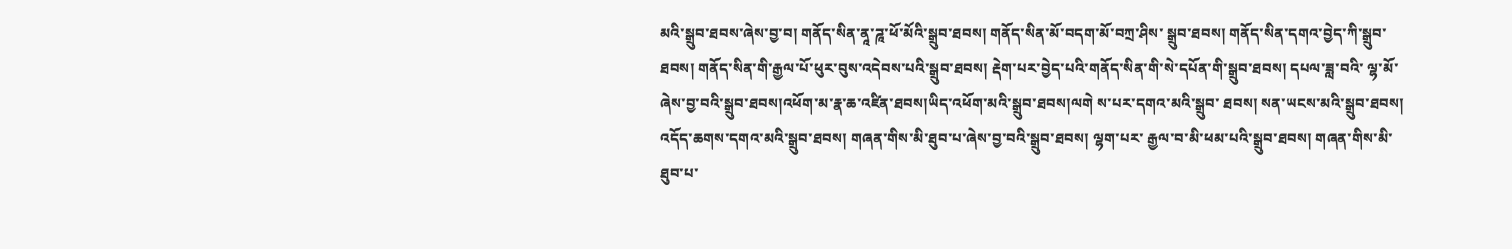མའི་སྒྲུབ་ཐབས་ཞེས་བྱ་བ། གནོད་སིན་ནཱ་ཌཱ་ཕོ་མོའི་སྒྲུབ་ཐབས། གནོད་སིན་མོ་བདག་མོ་བཀྲ་ཤིས་ སྒྲུབ་ཐབས། གནོད་སིན་དགའ་བྱེད་ཀི་སྒྲུབ་ཐབས། གནོད་སིན་གི་རྒྱལ་པོ་ཕུར་བུས་འདེབས་པའི་སྒྲུབ་ཐབས། རྡེག་པར་བྱེད་པའི་གནོད་སིན་གི་སེ་དཔོན་གི་སྒྲུབ་ཐབས། དཔལ་ཟླ་བའི་ ལྷ་མོ་ཞེས་བྱ་བའི་སྒྲུབ་ཐབས།འཕོག་མ་རྣ་ཆ་འཛིན་ཐབས།ཡིད་འཕོག་མའི་སྒྲུབ་ཐབས།ལགེ ས་པར་དགའ་མའི་སྒྲུབ་ ཐབས། སན་ཡངས་མའི་སྒྲུབ་ཐབས། འདོད་ཆགས་དགའ་མའི་སྒྲུབ་ཐབས། གཞན་གིས་མི་ཐུབ་པ་ཞེས་བྱ་བའི་སྒྲུབ་ཐབས། ལྷག་པར་ རྒྱལ་བ་མི་ཕམ་པའི་སྒྲུབ་ཐབས། གཞན་གིས་མི་ཐུབ་པ་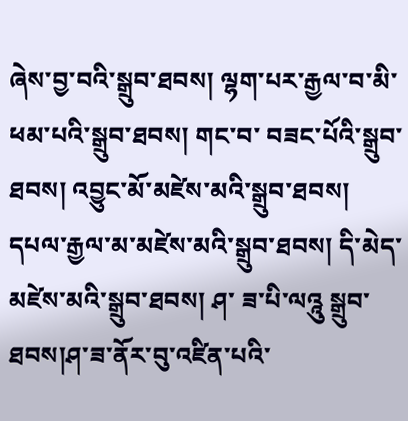ཞེས་བྱ་བའི་སྒྲུབ་ཐབས། ལྷག་པར་རྒྱལ་བ་མི་ཕམ་པའི་སྒྲུབ་ཐབས། གང་བ་ བཟང་པོའི་སྒྲུབ་ཐབས། འབྱུང་མོ་མཛེས་མའི་སྒྲུབ་ཐབས། དཔལ་རྒྱལ་མ་མཛེས་མའི་སྒྲུབ་ཐབས། དི་མེད་མཛེས་མའི་སྒྲུབ་ཐབས། ཤ་ ཟ་པི་ལའཱུ སྒྲུབ་ཐབས།ཤ་ཟ་ནོར་བུ་འཛིན་པའི་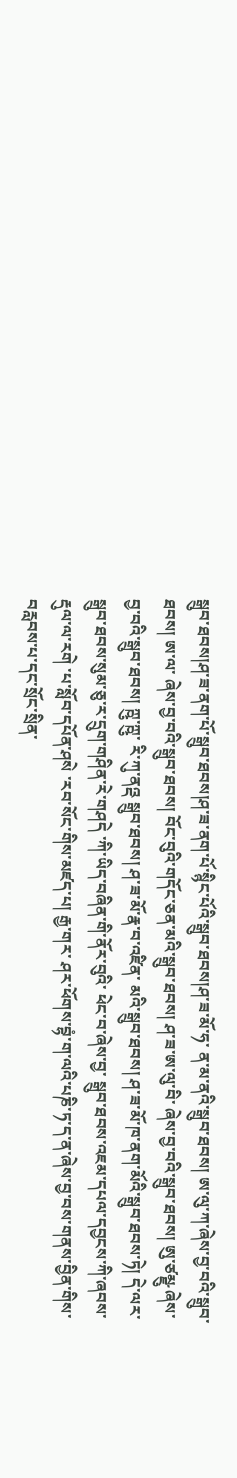སྒྲུབ་ཐབས།ཤ་ཟ་ནག་པོ་སྒྲུབ་ཐབས།ཤ་ཟ་ནག་པོ་སྙིང་པོའི་སྒྲུབ་ཐབས།ཤ་ཟ་མོ་ཧ་ ན་མ་ནའི་སྒྲུབ་ཐབས། ཨ་ལུ་ཀ་ཞེས་བྱ་བའི་སྒྲུབ་ཐབས། ཨ་ལ་ ཞེས་བྱ་བའི་སྒྲུབ་ཐབས། བོང་བུའི་གདོང་ཅན་མའི་སྒྲུབ་ཐབས། ཤ་ཟ་ཨ་ལུ་བི་ ཞེས་བྱ་བའི་སྒྲུབ་ཐབས། ཨུ་ཙམྫུ ཞེས་བྱ་བའི་སྒྲུབ་ཐབས། ཀྵུ་ཀྵུ་ རི་ཀུ་ནའྡ སྒྲུབ་ཐབས། ཤ་ཟ་མོ་རྣ་བ་འཛིན་ མའི་སྒྲུབ་ཐབས། ཤ་ཟ་མོ་ཁ་ནག་མོའི་སྒྲུབ་ཐབས་ཏེ། དེ་ལར་སྒྲུབ་ཐབས་སུམ་ཅུ་ར་དྲུག་གཤིན་རེ་གཤདེ ་ཀི་ཡིད་བཞིན་གི་ནོར་བུའི་ ཕེང་བ་ཞེས་བྱ་ སྒྲུབ་ཐབས་འཇམ་དཔལ་དབྱངས་ཀི་ཞབས་རྡུལ་ལ་རགེ ་པ་སློབ་དཔོན་ཤསེ ་རབ་སོང་གིས་མཛད་པ། རྒྱ་གར་ ཤར་ཕོགས་བྷཾ་ག་ལའི་པཎི་ཏ་ད་ན་ཞེས་བྱ་བས་གནས་བྱིན་གིས་བརླབས་པ་དང་སྲོང་སྲིན་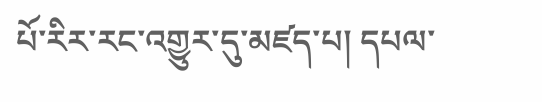པོ་རིར་རང་འགྱུར་དུ་མཛད་པ། དཔལ་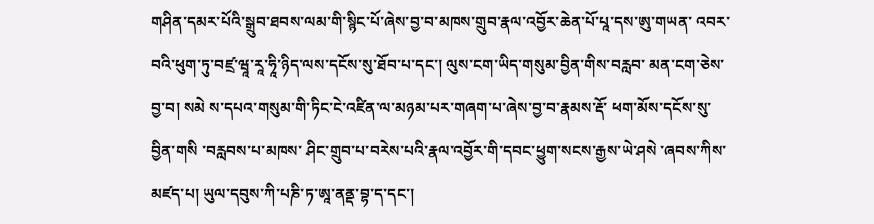གཤིན་དམར་པོའི་སྒྲུབ་ཐབས་ལམ་གི་སྙིང་པོ་ཞེས་བྱ་བ་མཁས་གྲུབ་རྣལ་འབྱོར་ཆེན་པོ་པཱ་དས་ཨུ་གཡན་ འབར་བའི་ཕུག་ཏུ་བཛྲ་ཝཱ་རཱ་ཧཱི་ཉིད་ལས་དངོས་སུ་ཐོབ་པ་དང་། ལུས་ངག་ཡིད་གསུམ་བྱིན་གིས་བརླབ་ མན་ངག་ཅེས་བྱ་བ། སམེ ས་དཔའ་གསུམ་གི་ཏིང་ངེ་འཛིན་ལ་མཉམ་པར་གཞག་པ་ཞེས་བྱ་བ་རྣམས་རྡོ་ ཕག་མོས་དངོས་སུ་བྱིན་གསི ་བརླབས་པ་མཁས་ ཤིང་གྲུབ་པ་བརེས་པའི་རྣལ་འབྱོར་གི་དབང་ཕྱུག་སངས་རྒྱས་ཡེ་ཤསེ ་ཞབས་ཀིས་མཛད་པ། ཡུལ་དབུས་ཀི་པཎི་ཏ་ཨཱ་ནནྡ་བྷ་ད་དང་།